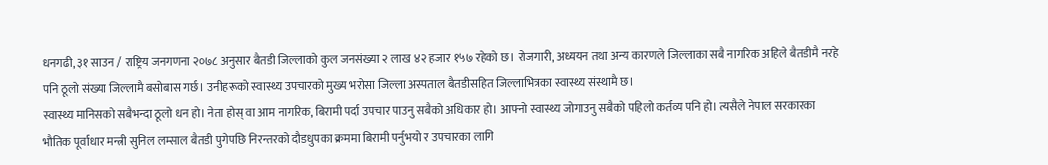धनगढी, ३१ साउन / राष्ट्रिय जनगणना २०७८ अनुसार बैतडी जिल्लाको कुल जनसंख्या २ लाख ४२ हजार १५७ रहेको छ। रोजगारी, अध्ययन तथा अन्य कारणले जिल्लाका सबै नागरिक अहिले बैतडीमै नरहे पनि ठूलो संख्या जिल्लामै बसोबास गर्छ। उनीहरूको स्वास्थ्य उपचारको मुख्य भरोसा जिल्ला अस्पताल बैतडीसहित जिल्लाभित्रका स्वास्थ्य संस्थामै छ।
स्वास्थ्य मानिसको सबैभन्दा ठूलो धन हो। नेता होस् वा आम नागरिक, बिरामी पर्दा उपचार पाउनु सबैको अधिकार हो। आफ्नो स्वास्थ्य जोगाउनु सबैको पहिलो कर्तव्य पनि हो। त्यसैले नेपाल सरकारका भौतिक पूर्वाधार मन्त्री सुनिल लम्साल बैतडी पुगेपछि निरन्तरको दौडधुपका क्रममा बिरामी पर्नुभयो र उपचारका लागि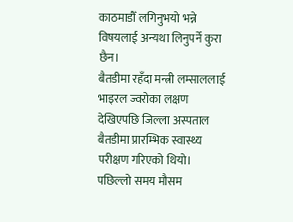काठमाडौँ लगिनुभयो भन्ने विषयलाई अन्यथा लिनुपर्ने कुरा छैन।
बैतडीमा रहँदा मन्त्री लम्साललाई भाइरल ज्वरोका लक्षण देखिएपछि जिल्ला अस्पताल बैतडीमा प्रारम्भिक स्वास्थ्य परीक्षण गरिएको थियो। पछिल्लो समय मौसम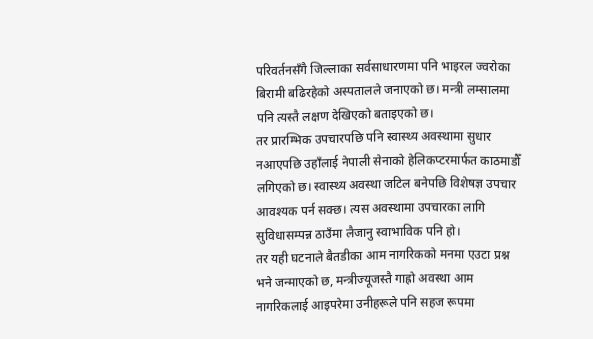परिवर्तनसँगै जिल्लाका सर्वसाधारणमा पनि भाइरल ज्वरोका बिरामी बढिरहेको अस्पतालले जनाएको छ। मन्त्री लम्सालमा पनि त्यस्तै लक्षण देखिएको बताइएको छ।
तर प्रारम्भिक उपचारपछि पनि स्वास्थ्य अवस्थामा सुधार नआएपछि उहाँलाई नेपाली सेनाको हेलिकप्टरमार्फत काठमाडौँ लगिएको छ। स्वास्थ्य अवस्था जटिल बनेपछि विशेषज्ञ उपचार आवश्यक पर्न सक्छ। त्यस अवस्थामा उपचारका लागि सुविधासम्पन्न ठाउँमा लैजानु स्वाभाविक पनि हो।
तर यही घटनाले बैतडीका आम नागरिकको मनमा एउटा प्रश्न भने जन्माएको छ, मन्त्रीज्यूजस्तै गाह्रो अवस्था आम नागरिकलाई आइपरेमा उनीहरूले पनि सहज रूपमा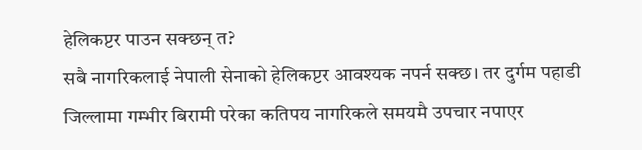हेलिकप्टर पाउन सक्छन् त?
सबै नागरिकलाई नेपाली सेनाको हेलिकप्टर आवश्यक नपर्न सक्छ। तर दुर्गम पहाडी जिल्लामा गम्भीर बिरामी परेका कतिपय नागरिकले समयमै उपचार नपाएर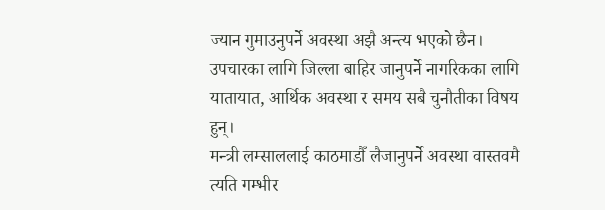ज्यान गुमाउनुपर्ने अवस्था अझै अन्त्य भएको छैन। उपचारका लागि जिल्ला बाहिर जानुपर्ने नागरिकका लागि यातायात, आर्थिक अवस्था र समय सबै चुनौतीका विषय हुन्।
मन्त्री लम्साललाई काठमाडौँ लैजानुपर्ने अवस्था वास्तवमै त्यति गम्भीर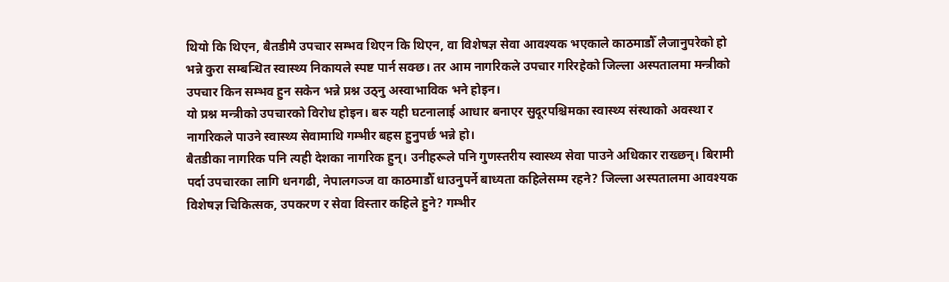थियो कि थिएन, बैतडीमै उपचार सम्भव थिएन कि थिएन, वा विशेषज्ञ सेवा आवश्यक भएकाले काठमाडौँ लैजानुपरेको हो भन्ने कुरा सम्बन्धित स्वास्थ्य निकायले स्पष्ट पार्न सक्छ। तर आम नागरिकले उपचार गरिरहेको जिल्ला अस्पतालमा मन्त्रीको उपचार किन सम्भव हुन सकेन भन्ने प्रश्न उठ्नु अस्वाभाविक भने होइन।
यो प्रश्न मन्त्रीको उपचारको विरोध होइन। बरु यही घटनालाई आधार बनाएर सुदूरपश्चिमका स्वास्थ्य संस्थाको अवस्था र नागरिकले पाउने स्वास्थ्य सेवामाथि गम्भीर बहस हुनुपर्छ भन्ने हो।
बैतडीका नागरिक पनि त्यही देशका नागरिक हुन्। उनीहरूले पनि गुणस्तरीय स्वास्थ्य सेवा पाउने अधिकार राख्छन्। बिरामी पर्दा उपचारका लागि धनगढी, नेपालगञ्ज वा काठमाडौँ धाउनुपर्ने बाध्यता कहिलेसम्म रहने? जिल्ला अस्पतालमा आवश्यक विशेषज्ञ चिकित्सक, उपकरण र सेवा विस्तार कहिले हुने? गम्भीर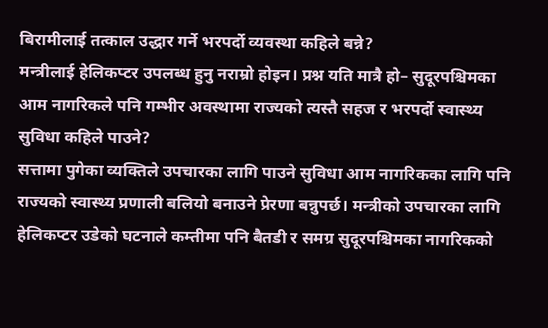बिरामीलाई तत्काल उद्धार गर्ने भरपर्दो व्यवस्था कहिले बन्ने?
मन्त्रीलाई हेलिकप्टर उपलब्ध हुनु नराम्रो होइन। प्रश्न यति मात्रै हो– सुदूरपश्चिमका आम नागरिकले पनि गम्भीर अवस्थामा राज्यको त्यस्तै सहज र भरपर्दो स्वास्थ्य सुविधा कहिले पाउने?
सत्तामा पुगेका व्यक्तिले उपचारका लागि पाउने सुविधा आम नागरिकका लागि पनि राज्यको स्वास्थ्य प्रणाली बलियो बनाउने प्रेरणा बन्नुपर्छ। मन्त्रीको उपचारका लागि हेलिकप्टर उडेको घटनाले कम्तीमा पनि बैतडी र समग्र सुदूरपश्चिमका नागरिकको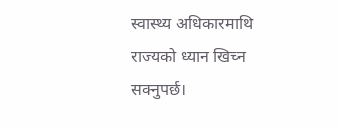स्वास्थ्य अधिकारमाथि राज्यको ध्यान खिच्न सक्नुपर्छ।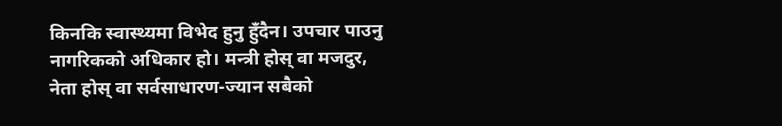किनकि स्वास्थ्यमा विभेद हुनु हुँदैन। उपचार पाउनु नागरिकको अधिकार हो। मन्त्री होस् वा मजदुर, नेता होस् वा सर्वसाधारण-ज्यान सबैको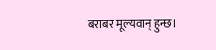बराबर मूल्यवान् हुन्छ।